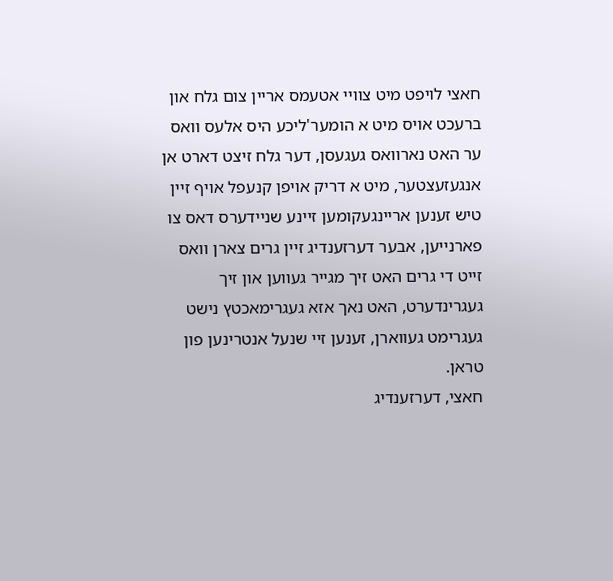חאצי לויפט מיט צוויי אטעמס אריין צום גלח און ברעכט אויס מיט א הומער'ליכע היס אלעס וואס ער האט נארוואס געגעסן, דער גלח זיצט דארט אן אנגעזעצטער, מיט א דריק אויפן קנעפל אויף זיין טיש זענען אריינגעקומען זיינע שניידערס דאס צו פארנייען, אבער דערזענדיג זיין גרים צארן וואס זייט די גרים האט זיך מגייר געווען און זיך געגרינדערט, האט נאך אזא געגרימאכטץ נישט געגרימט געווארן, זענען זיי שנעל אנטרינען פון טראן.
חאצי, דערזענדיג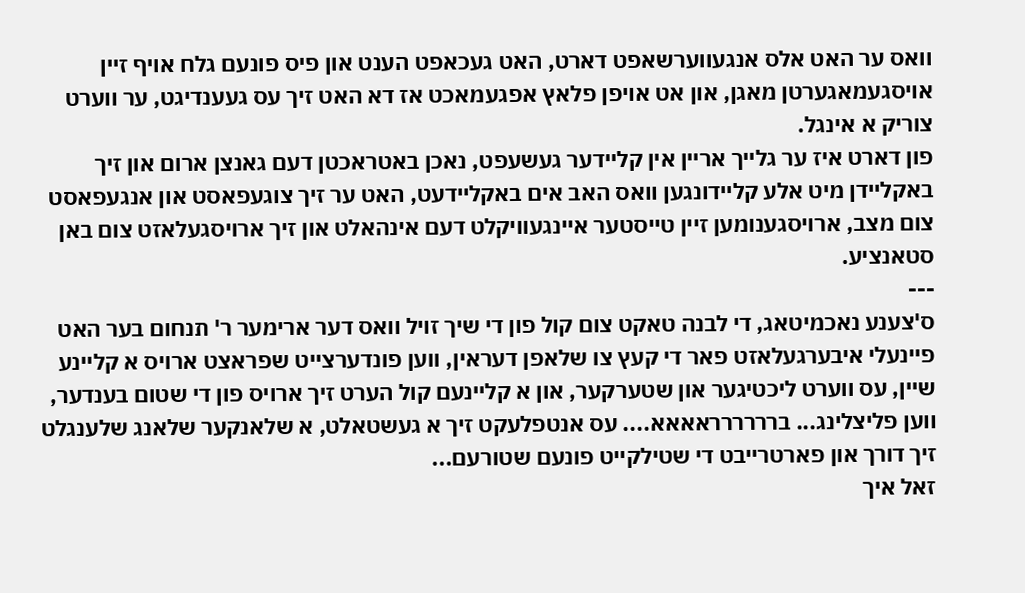וואס ער האט אלס אנגעווערשאפט דארט, האט געכאפט הענט און פיס פונעם גלח אויף זיין אויסגעמאגערטן מאגן, און אט אויפן פלאץ אפגעמאכט אז דא האט זיך עס געענדיגט, ער ווערט צוריק א אינגל.
פון דארט איז ער גלייך אריין אין קליידער געשעפט, נאכן באטראכטן דעם גאנצן ארום און זיך באקליידן מיט אלע קליידונגען וואס האב אים באקליידעט, האט ער זיך צוגעפאסט און אנגעפאסט צום מצב, ארויסגענומען זיין טייסטער איינגעוויקלט דעם אינהאלט און זיך ארויסגעלאזט צום באן סטאנציע.
---
ס'צענע נאכמיטאג, די לבנה טאקט צום קול פון די שיך זויל וואס דער ארימער ר' תנחום בער האט פיינעלי איבערגעלאזט פאר די קעץ צו שלאפן דעראין, ווען פונדערצייט שפראצט ארויס א קליינע שיין, עס ווערט ליכטיגער און שטערקער, און א קליינעם קול הערט זיך ארויס פון די שטום בענדער, ווען פליצלינג... ברררררראאאא.... עס אנטפלעקט זיך א געשטאלט, א שלאנקער שלאנג שלענגלט זיך דורך און פארטרייבט די שטילקייט פונעם שטורעם...
זאל איך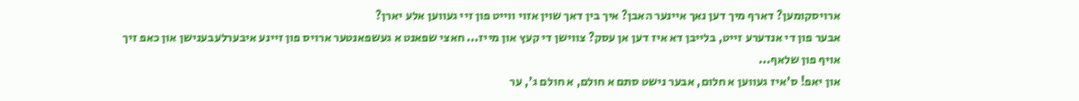ארויסקומען? דארף מיך דען נאך איינער האבן? איך בין דאך שוין אזוי ווייט פון זיי געווען אלע יארן?
אבער פון די אנדערע זייט, בלייבן דא איז דען אן עסק? צווישן די קעץ און מייז... חאצי שפאנט א געשפאנטער ארויס פון זיינע איבערלעבענישן און כאפ זיך אויף פון שלאף...
און יאפ! ס'איז געווען א חלום, אבער נישט סתם א חולם, א חולם ג', ער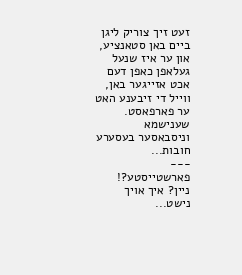זעט זיך צוריק ליגן ביים באן סטאנציע, און ער איז שנעל געלאפן כאפן דעם אכט אזייגער באן, ווייל די זיבענע האט ער פארפאסט.
שענישמא וניסבאסער בעסערע חובות...
---
פארשטייסטע?! ניין? איך אויך נישט...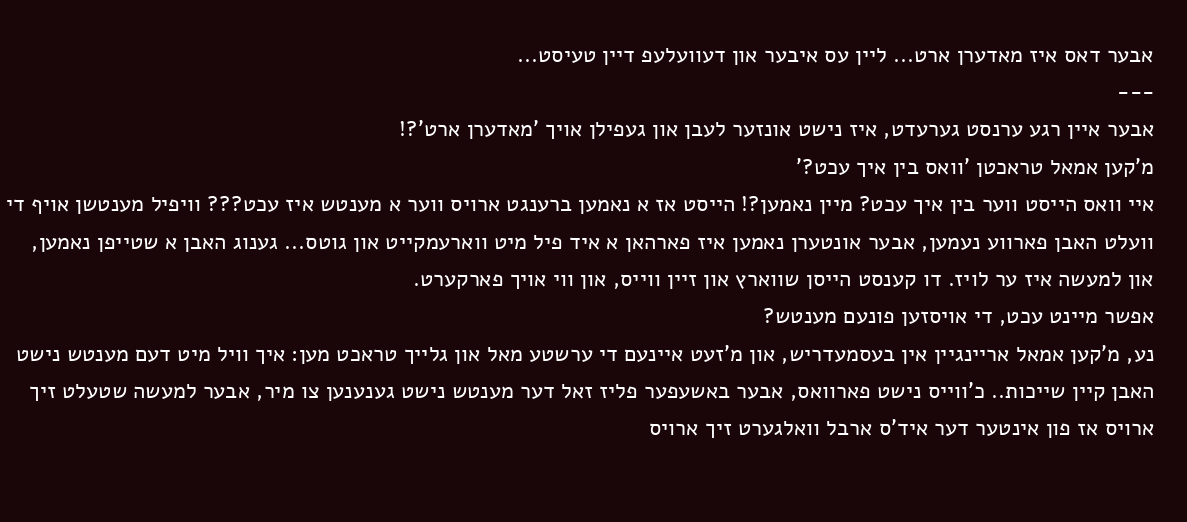אבער דאס איז מאדערן ארט... ליין עס איבער און דעוועלעפ דיין טעיסט...
---
אבער איין רגע ערנסט גערעדט, איז נישט אונזער לעבן און געפילן אויך 'מאדערן ארט'?!
מ'קען אמאל טראכטן 'וואס בין איך עכט?'
איי וואס הייסט ווער בין איך עכט? מיין נאמען?! הייסט אז א נאמען ברענגט ארויס ווער א מענטש איז עכט??? וויפיל מענטשן אויף די וועלט האבן פארווע נעמען, אבער אונטערן נאמען איז פארהאן א איד פיל מיט ווארעמקייט און גוטס... גענוג האבן א שטייפן נאמען, און למעשה איז ער לויז. דו קענסט הייסן שווארץ און זיין ווייס, און ווי אויך פארקערט.
אפשר מיינט עכט, די אויסזען פונעם מענטש?
נע, מ'קען אמאל אריינגיין אין בעסמעדריש, און מ'זעט איינעם די ערשטע מאל און גלייך טראכט מען: איך וויל מיט דעם מענטש נישט האבן קיין שייכות.. כ'ווייס נישט פארוואס, אבער באשעפער פליז זאל דער מענטש נישט גענענען צו מיר, אבער למעשה שטעלט זיך ארויס אז פון אינטער דער איד'ס ארבל וואלגערט זיך ארויס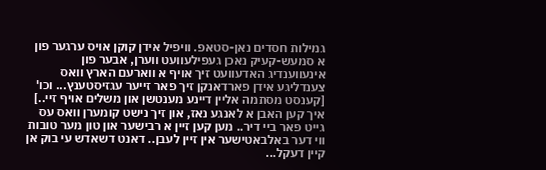גמילות חסדים נאן-סטאפ. וויפיל אידן קוקן אויס ערגער פון א סמעש-קעיק נאכן געפילעוועט ווערן, אבער פון אינעווענדיג האדעוועט זיך אויף א ווארעם הארץ וואס צענדליגע אידן פארדאנקן זיך פאר זייער עגזיסטענץ... וכו' [קענסט מסתמה אליין דיינע מענטשן און משלים אויף זיי..]
איך קען האבן א לאנגע נאז, און זיך נישט קומערן וואס עס גייט פאר ביי דיר.. מען קען זיין א רבישער און טון מער טובות ווי דער באלבאטישער אין זיין לעבן.. דאנט דשאדש עי בוק אן קיין דעקל...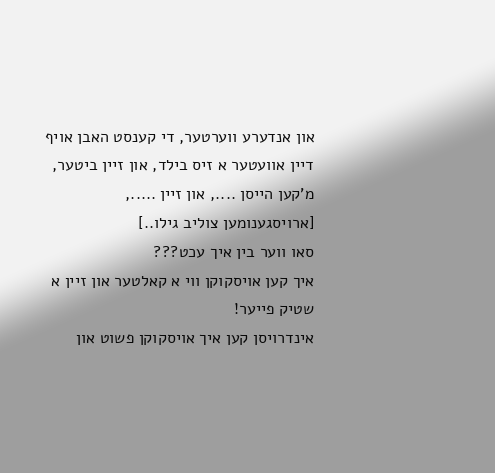און אנדערע ווערטער, די קענסט האבן אויף דיין אוועטער א זיס בילד, און זיין ביטער, מ'קען הייסן ...., און זיין ....., [ארויסגענומען צוליב גילו..]
סאו ווער בין איך עכט???
איך קען אויסקוקן ווי א קאלטער און זיין א שטיק פייער!
אינדרויסן קען איך אויסקוקן פשוט און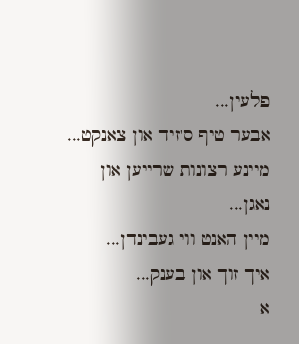פלעין...
אבער טיף ס'זיד און צאנקט...
מיינע רצונות שרייען און נאגן...
מיין האנט ווי געבינדן...
איך זוך און בענק...
א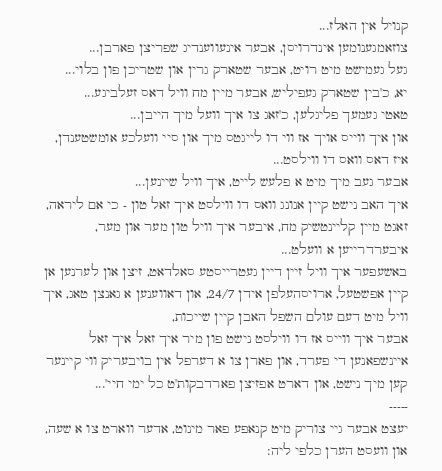קנויל אין האלז...
צוזאמגענומען אינדרויסן, אבער אינעווענדיג שפריצן פארבן...
געל געמישט מיט רויט, אבער שטארק גרין און שטריכן פון בלוי...
יא, כ'בין שטארק געפיליש, אבער מיין מח וויל דאס זעלביגע...
טאטי געמעך פליגלען, כ'זאג צו איך וועל מיך הייבן...
און איך ווייס אויך אז ווי דו לייגטס מיך און סיי וועלכע אומשטענדן, איז דאס וואס דו ווילסט...
אבער געב מיך מיט א פלעש לייט, איך וויל שיינען...
איך האב נישט קיין אנונג וואס דו ווילסט איך זאל טון - כי אם ליראה, זאגט מיין קליינטשיק מח, איבער איך וויל טון מער און מער, איבערדרייען א וועלט...
באשעפער איך וויל זיין דיין געטרייסטע סאלדאט, זיצן און לערנען אן קיין אפשטעל, ארויסהעלפן אידן 24/7, און דאווענען א גאנצן טאג, איך וויל מיט דעם עולם השפל האבן קיין שייכות,
אבער איך ווייס אז דו ווילסט נישט פון מיר איך זאל איך זאל איינשפאנען די פערד, און פארן צו א דערפל אין בויבעריק ווי קיינער קען מיך נישט, און דארט אפזיצן פארדבקות'ט כל ימי חיי'...
-----
יעצט אבער גיי צוריק מיט קנאפע פאר מינוט, אדער ווארט צו א שעה, און וועסט הערן כלפי ליה: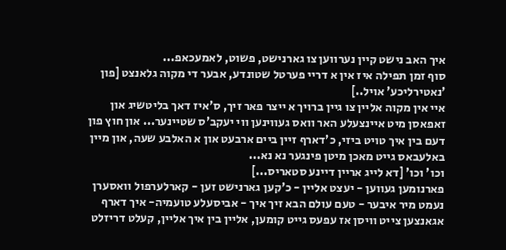איך האב נישט קיין נערווען צו גארנישט, פשוט, לאמעכאפ...
סוף זמן תפילה איז אין א דריי פערטל שטונדע, אבער די מקוה גלאנצט [פון 'נאטירליכע' אויל..]
איי אין מקוה אליין צו גיין ברויך א ייצר פאר זיך, ס'איז דאך בליטשיג און זאפאסן מיט איינצעלע האר וואס געווינען ווי יעקב'ס שטיינער... און חוץ פון דעם בין איך טויט ביזי, כ'דארף זיין ביים ארבעט און א האלבע שעה, און מיין באלעבאס גייט מאכן מיטן פינגער נא נא...
וכו' וכו' [דא לייג אריין דיינע סטאריס...]
פארנומען געווען - יעצט אליין - כ'קען גארנישט זען - קארלערפול וואסערן נעמט מיר איבער - טעם עולם הבא זיך איך - אביסעלע טועמיה- איך דארף אגאנצען צייט וויסן אז עפעס גייט קומען, אליין בין איך אליין, קעלט דריזלט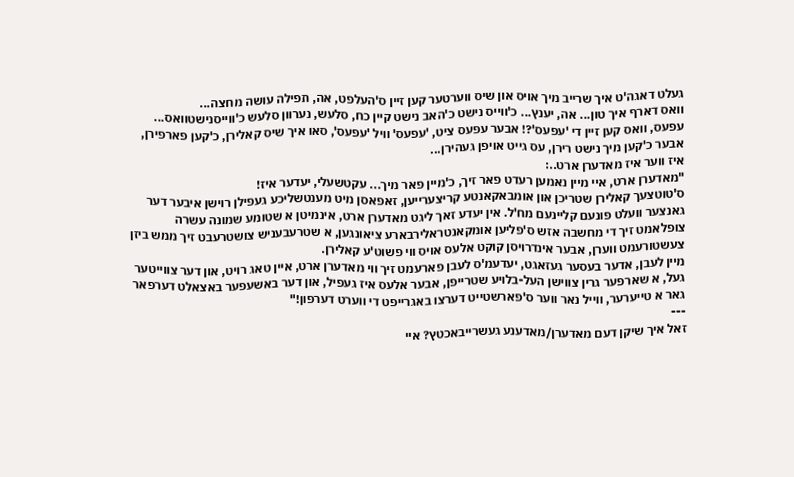געלט דאגה'ט איך שרייב מיך אויס און שיס ווערטער קען זיין ס'העלפט, אה, תפילה עושה מחצה...
וואס דארף איך טון... אה, יענץ... כ'ווייס נישט כ'האב נישט קיין כח, סלעש, נערוון סלעש כ'ווייסנישטוואס... עפעס, וואס קען זיין די 'עפעס'?! אבער עפעס ציט, 'עפעס' וויל 'עפעס', סאו איך שיס קאלירן, כ'קען פארפירן, אבער כ'קען מיך נישט רירן, עס גייט אויפן געהירן...
איז ווער איז מאדערן ארט..:
"מאדערן ארט, איי מיין נאמען רעדט פאר זיך, כ'מיין פאר מיך... עקטשעלי, יעדער איז!
ס'טוטצעך קאלירן שטריכן און אומבאקאנטע קריצערייען, זאפאסן מיט מענטשליכע געפילן רוישן איבער דער גאנצער וועלט פונעם קליינעם מח'ל. אין יעדע זאך ליגט מאדערן ארט, אינמיטן א שטומע שמונה עשרה צופלאמט זיך די מחשבה אזש ס'פליען אומקאנטראלירבארע ציאונגען, א שטרעבעניש צושטרעבט זיך ממש ביזן צעשטורעמט ווערן, אבער אינדרויסן קוקט אלעס אויס ווי פשוט'ע קאלירן.
מיין לעבן, אדער בעסער געזאגט, יעדעמ'ס לעבן פארעמט זיך ווי מאדערן ארט, איין טאג רויט, און דער צווייטער געל, א שארפער גרין צווישן העל-בלויע שטרייפן, אבער אלעס איז געפיל, און דער באשעפער באצאלט דערפאר גאר א טייערער, ווייל נאר ווער ס'פארשטייט דערצו באגרייפט די ווערט דערפון!"
---
זאל איך שיקן דעם מאדערן/מאדענע געשרייבאכטץ? איי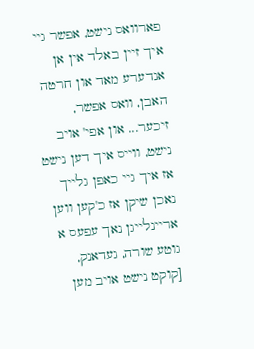פארוואס נישט, אפשר גיי איך זיין באלד אין אן אנדערע מאד און חרטה האבן, וואס אפשר, זיכער... און אפי' אויב נישט, ווייס איך דען נישט אז איך גיי כאפן גלייך נאכן שיקן אז כ'קען ווען אריינלייגן נאך עפעס א גוטע שורה, געדאנק, [קוקט נישט אויב מען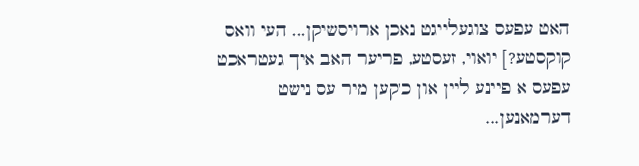האט עפעס צוגעלייגט נאכן ארויסשיקן... העי וואס קוקסטע?] יואוי, זעסטע, פריער האב איך געטראכט עפעס א פיינע ליין און כ'קען מיר עס נישט דערמאנען...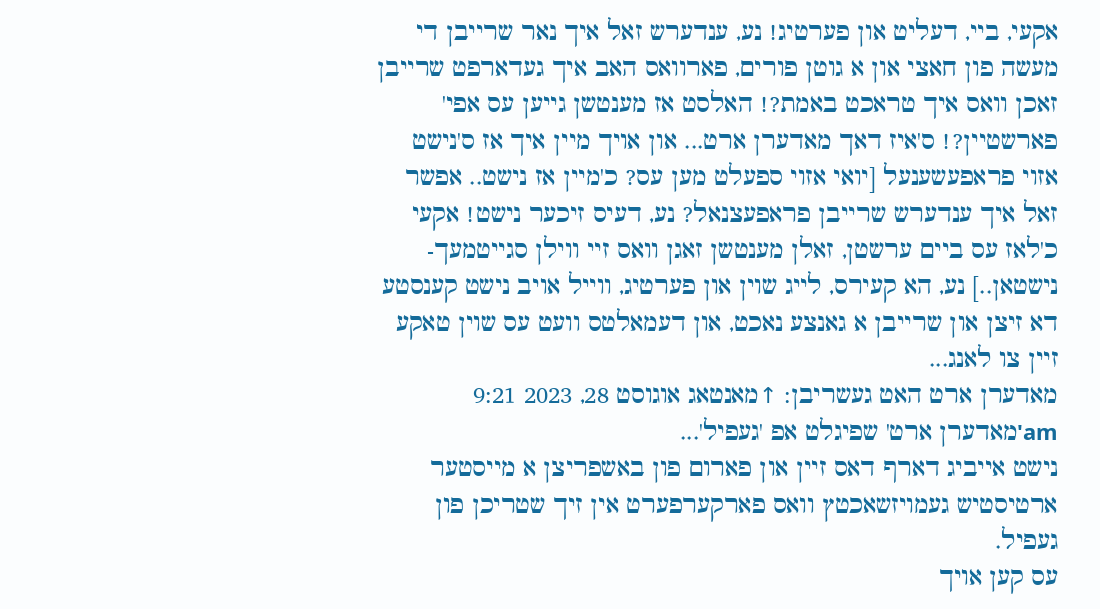אקעי, ביי, דעליט און פערטיג! נע, ענדערש זאל איך נאר שרייבן די מעשה פון חאצי און א גוטן פורים, פארוואס האב איך געדארפט שרייבן זאכן וואס איך טראכט באמת?! האלסט אז מענטשן גייען עס אפי' פארשטיין?! ס'איז דאך מאדערן ארט... און אויך מיין איך אז ס'נישט אזוי פראפעשענעל [יואי אזוי ספעלט מען עס? כ'מיין אז נישט.. אפשר זאל איך ענדערש שרייבן פראפעצנאל? נע, דעיס זיכער נישט! אקעי כ'לאז עס ביים ערשטן, זאלן מענטשן זאגן וואס זיי ווילן סגייטמעך-נישטאן..] נע, הא קעירס, לייג שוין און פערטיג, ווייל אויב נישט קענסטע דא זיצן און שרייבן א גאנצע נאכט, און דעמאלטס וועט עס שוין טאקע זיין צו לאנג...
מאדערן ארט האט געשריבן: ↑מאנטאג אוגוסט 28, 2023 9:21 am'מאדערן ארט' שפיגלט אפ 'געפיל'...
נישט אייביג דארף דאס זיין און פארום פון באשפריצן א מייסטער ארטיסטיש געמויזשאכטץ וואס פארקערפערט אין זיך שטריכן פון געפיל.
עס קען אויך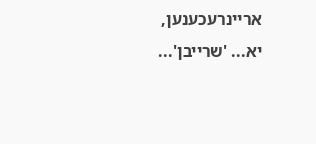אריינרעכענען, יא... 'שרייבן'...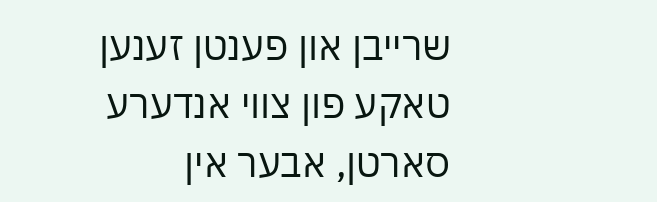שרייבן און פענטן זענען טאקע פון צווי אנדערע סארטן, אבער אין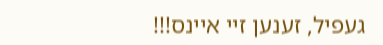געפיל, זענען זיי איינס!!!